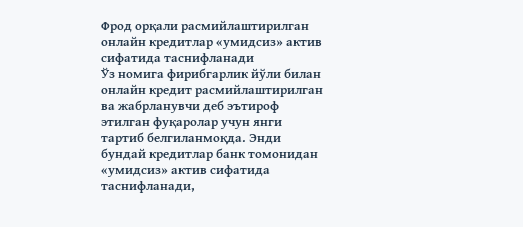Фрод орқали расмийлаштирилган онлайн кредитлар «умидсиз» актив сифатида таснифланади
Ўз номига фирибгарлик йўли билан онлайн кредит расмийлаштирилган ва жабрланувчи деб эътироф этилган фуқаролар учун янги тартиб белгиланмоқда. Энди бундай кредитлар банк томонидан «умидсиз» актив сифатида таснифланади,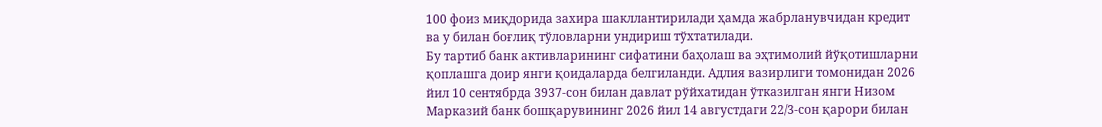100 фоиз миқдорида захира шакллантирилади ҳамда жабрланувчидан кредит ва у билан боғлиқ тўловларни ундириш тўхтатилади.
Бу тартиб банк активларининг сифатини баҳолаш ва эҳтимолий йўқотишларни қоплашга доир янги қоидаларда белгиланди. Адлия вазирлиги томонидан 2026 йил 10 сентябрда 3937-сон билан давлат рўйхатидан ўтказилган янги Низом Марказий банк бошқарувининг 2026 йил 14 августдаги 22/3-сон қарори билан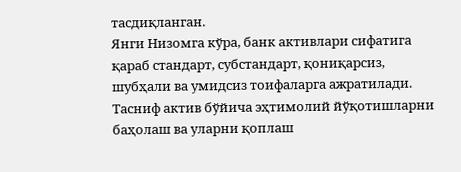тасдиқланган.
Янги Низомга кўра, банк активлари сифатига қараб стандарт, субстандарт, қониқарсиз, шубҳали ва умидсиз тоифаларга ажратилади. Тасниф актив бўйича эҳтимолий йўқотишларни баҳолаш ва уларни қоплаш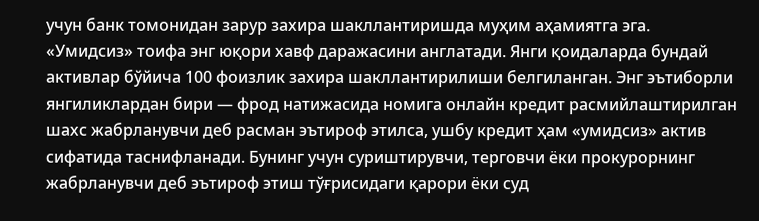учун банк томонидан зарур захира шакллантиришда муҳим аҳамиятга эга.
«Умидсиз» тоифа энг юқори хавф даражасини англатади. Янги қоидаларда бундай активлар бўйича 100 фоизлик захира шакллантирилиши белгиланган. Энг эътиборли янгиликлардан бири — фрод натижасида номига онлайн кредит расмийлаштирилган шахс жабрланувчи деб расман эътироф этилса, ушбу кредит ҳам «умидсиз» актив сифатида таснифланади. Бунинг учун суриштирувчи, терговчи ёки прокурорнинг жабрланувчи деб эътироф этиш тўғрисидаги қарори ёки суд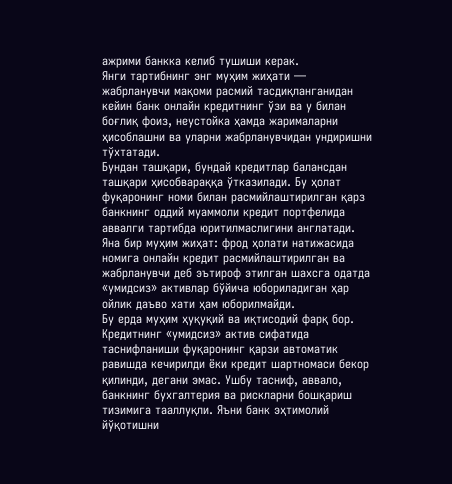ажрими банкка келиб тушиши керак.
Янги тартибнинг энг муҳим жиҳати — жабрланувчи мақоми расмий тасдиқланганидан кейин банк онлайн кредитнинг ўзи ва у билан боғлиқ фоиз, неустойка ҳамда жарималарни ҳисоблашни ва уларни жабрланувчидан ундиришни тўхтатади.
Бундан ташқари, бундай кредитлар балансдан ташқари ҳисобвараққа ўтказилади. Бу ҳолат фуқаронинг номи билан расмийлаштирилган қарз банкнинг оддий муаммоли кредит портфелида аввалги тартибда юритилмаслигини англатади.
Яна бир муҳим жиҳат: фрод ҳолати натижасида номига онлайн кредит расмийлаштирилган ва жабрланувчи деб эътироф этилган шахсга одатда «умидсиз» активлар бўйича юбориладиган ҳар ойлик даъво хати ҳам юборилмайди.
Бу ерда муҳим ҳуқуқий ва иқтисодий фарқ бор. Кредитнинг «умидсиз» актив сифатида таснифланиши фуқаронинг қарзи автоматик равишда кечирилди ёки кредит шартномаси бекор қилинди, дегани эмас. Ушбу тасниф, аввало, банкнинг бухгалтерия ва рискларни бошқариш тизимига тааллуқли. Яъни банк эҳтимолий йўқотишни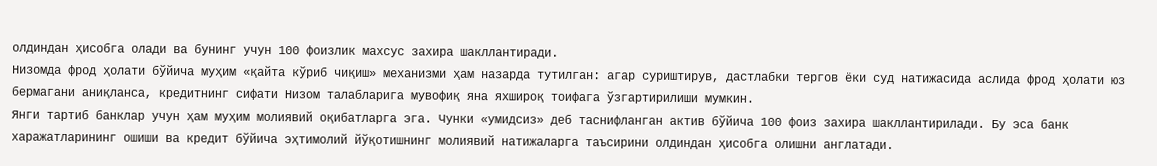олдиндан ҳисобга олади ва бунинг учун 100 фоизлик махсус захира шакллантиради.
Низомда фрод ҳолати бўйича муҳим «қайта кўриб чиқиш» механизми ҳам назарда тутилган: агар суриштирув, дастлабки тергов ёки суд натижасида аслида фрод ҳолати юз бермагани аниқланса, кредитнинг сифати Низом талабларига мувофиқ яна яхшироқ тоифага ўзгартирилиши мумкин.
Янги тартиб банклар учун ҳам муҳим молиявий оқибатларга эга. Чунки «умидсиз» деб таснифланган актив бўйича 100 фоиз захира шакллантирилади. Бу эса банк харажатларининг ошиши ва кредит бўйича эҳтимолий йўқотишнинг молиявий натижаларга таъсирини олдиндан ҳисобга олишни англатади.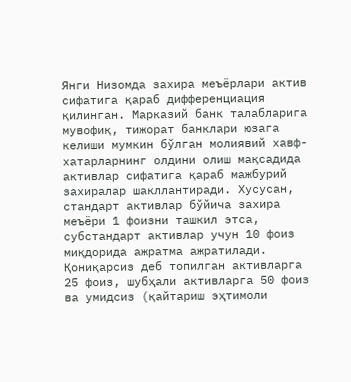Янги Низомда захира меъёрлари актив сифатига қараб дифференциация қилинган. Марказий банк талабларига мувофиқ, тижорат банклари юзага келиши мумкин бўлган молиявий хавф-хатарларнинг олдини олиш мақсадида активлар сифатига қараб мажбурий захиралар шакллантиради. Хусусан, стандарт активлар бўйича захира меъёри 1 фоизни ташкил этса, субстандарт активлар учун 10 фоиз миқдорида ажратма ажратилади. Қониқарсиз деб топилган активларга 25 фоиз, шубҳали активларга 50 фоиз ва умидсиз (қайтариш эҳтимоли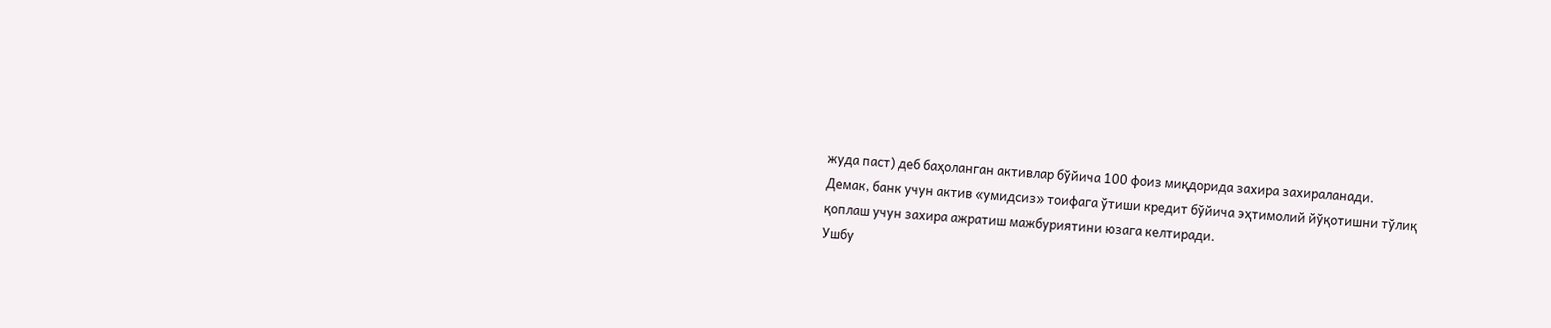жуда паст) деб баҳоланган активлар бўйича 100 фоиз миқдорида захира захираланади.
Демак, банк учун актив «умидсиз» тоифага ўтиши кредит бўйича эҳтимолий йўқотишни тўлиқ қоплаш учун захира ажратиш мажбуриятини юзага келтиради.
Ушбу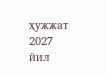ҳужжат 2027 йил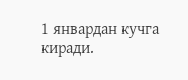1 январдан кучга киради.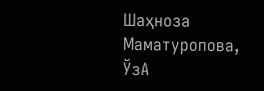Шаҳноза Маматуропова,
ЎзА